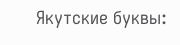Якутские буквы: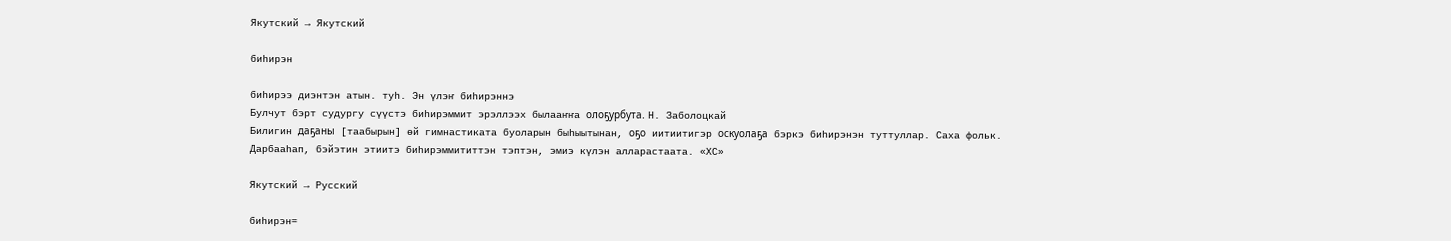Якутский → Якутский

биһирэн

биһирээ диэнтэн атын. туһ. Эн үлэҥ биһирэннэ
Булчут бэрт судургу сүүстэ биһирэммит эрэллээх былааҥҥа олоҕурбута. Н. Заболоцкай
Билигин даҕаны [таабырын] өй гимнастиката буоларын быһыытынан, оҕо иитиитигэр оскуолаҕа бэркэ биһирэнэн туттуллар. Саха фольк. Дарбааһап, бэйэтин этиитэ биһирэммититтэн тэптэн, эмиэ күлэн алларастаата. «ХС»

Якутский → Русский

биһирэн=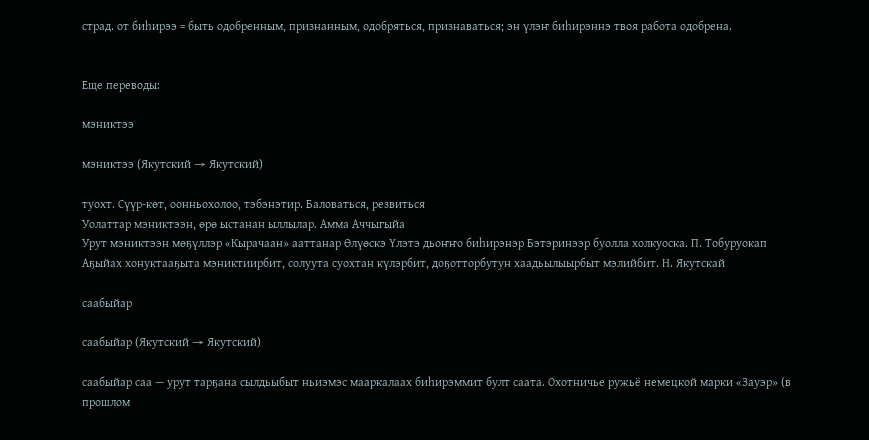страд. от биһирээ = быть одобренным, признанным, одобряться, признаваться; эн үлэҥ биһирэннэ твоя работа одобрена.


Еще переводы:

мэниктээ

мэниктээ (Якутский → Якутский)

туохт. Сүүр-көт, оонньохолоо, тэбэнэтир. Баловаться, резвиться
Уолаттар мэниктээн, өрө ыстанан ыллылар. Амма Аччыгыйа
Урут мэниктээн мөҕүллэр «Кырачаан» ааттанар Өлүөскэ Үлэтэ дьоҥҥо биһирэнэр Бэтэринээр буолла холкуоска. П. Тобуруокап
Аҕыйах хонуктааҕыта мэниктиирбит, солуута суохтан күлэрбит, доҕотторбутун хаадьылыырбыт мэлийбит. Н. Якутскай

саабыйар

саабыйар (Якутский → Якутский)

саабыйар саа — урут тарҕана сылдьыбыт ньиэмэс мааркалаах биһирэммит булт саата. Охотничье ружьё немецкой марки «Зауэр» (в прошлом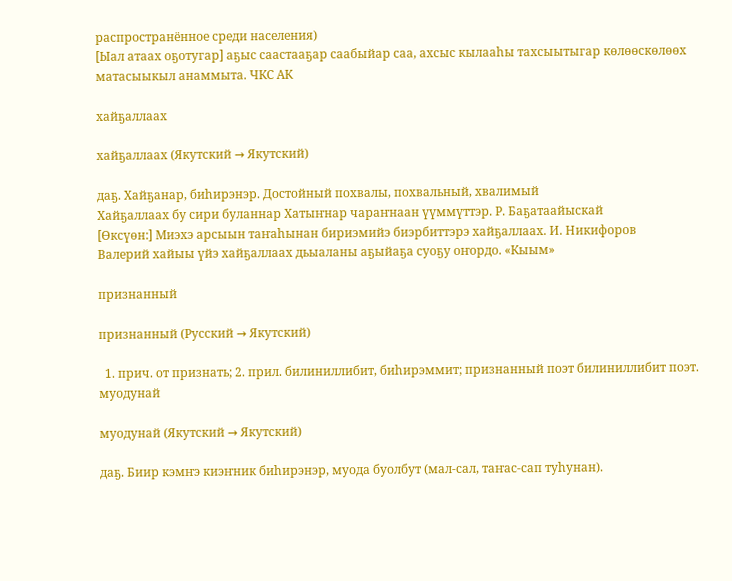распространённое среди населения)
[Ыал атаах оҕотугар] аҕыс саастааҕар саабыйар саа, ахсыс кылааһы тахсыытыгар көлөөскөлөөх матасыыкыл анаммыта. ЧКС АК

хайҕаллаах

хайҕаллаах (Якутский → Якутский)

даҕ. Хайҕанар, биһирэнэр. Достойный похвалы, похвальный, хвалимый
Хайҕаллаах бу сири буланнар Хатыҥнар чараҥнаан үүммүттэр. Р. Баҕатаайыскай
[Өксүөн:] Миэхэ арсыын таҥаһынан бириэмийэ биэрбиттэрэ хайҕаллаах. И. Никифоров
Валерий хайыы үйэ хайҕаллаах дьыаланы аҕыйаҕа суоҕу оҥордо. «Кыым»

признанный

признанный (Русский → Якутский)

  1. прич. от признать; 2. прил. билиниллибит, биһирэммит; признанный поэт билиниллибит поэт.
муодунай

муодунай (Якутский → Якутский)

даҕ. Биир кэмҥэ киэҥник биһирэнэр, муода буолбут (мал-сал, таҥас-сап туһунан).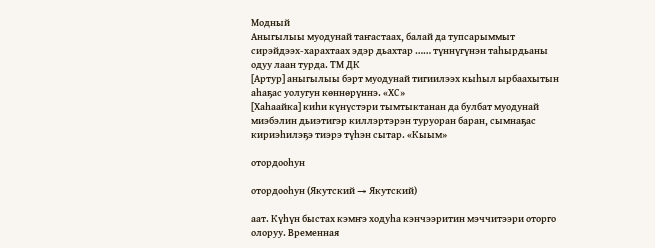Модный
Аныгылыы муодунай таҥастаах, балай да тупсарыммыт сирэйдээх-харахтаах эдэр дьахтар …… түннүгүнэн таһырдьаны одуу лаан турда. ТМ ДК
[Артур] аныгылыы бэрт муодунай тигиилээх кыһыл ырбаахытын аһаҕас уолугун көннөрүннэ. «ХС»
[Хаһаайка] киһи күнүстэри тымтыктанан да булбат муодунай миэбэлин дьиэтигэр киллэртэрэн туруоран баран, сымнаҕас кириэһилэҕэ тиэрэ түһэн сытар. «Кыым»

отордооһун

отордооһун (Якутский → Якутский)

аат. Күһүн быстах кэмҥэ ходуһа кэнчээритин мэччитээри оторго олоруу. Временная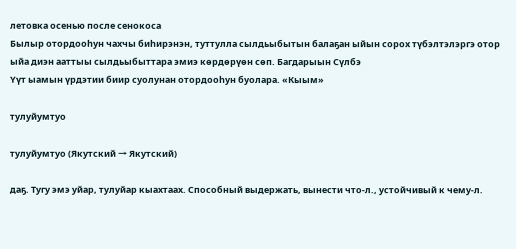летовка осенью после сенокоса
Былыр отордооһун чахчы биһирэнэн, туттулла сылдьыбытын балаҕан ыйын сорох түбэлтэлэргэ отор ыйа диэн ааттыы сылдьыбыттара эмиэ көрдөрүөн сөп. Багдарыын Сүлбэ
Үүт ыамын үрдэтии биир суолунан отордооһун буолара. «Кыым»

тулуйумтуо

тулуйумтуо (Якутский → Якутский)

даҕ. Тугу эмэ уйар, тулуйар кыахтаах. Способный выдержать, вынести что-л., устойчивый к чему-л.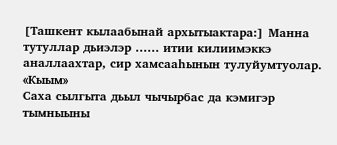[Ташкент кылаабынай архытыактара:] Манна тутуллар дьиэлэр …… итии килиимэккэ аналлаахтар, сир хамсааһынын тулуйумтуолар. «Кыым»
Саха сылгыта дьыл чычырбас да кэмигэр тымныыны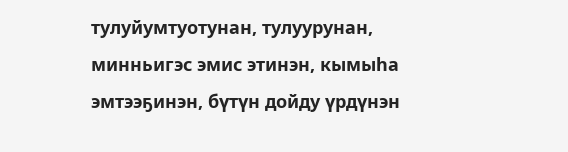тулуйумтуотунан, тулуурунан, минньигэс эмис этинэн, кымыһа эмтээҕинэн, бүтүн дойду үрдүнэн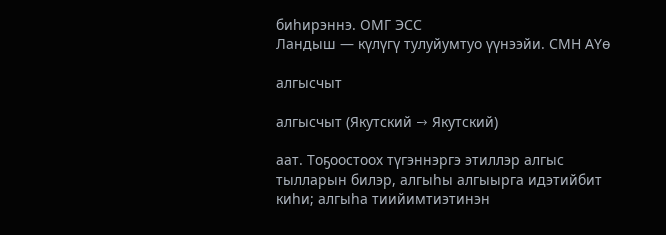биһирэннэ. ОМГ ЭСС
Ландыш — күлүгү тулуйумтуо үүнээйи. СМН АҮө

алгысчыт

алгысчыт (Якутский → Якутский)

аат. Тоҕоостоох түгэннэргэ этиллэр алгыс тылларын билэр, алгыһы алгыырга идэтийбит киһи; алгыһа тиийимтиэтинэн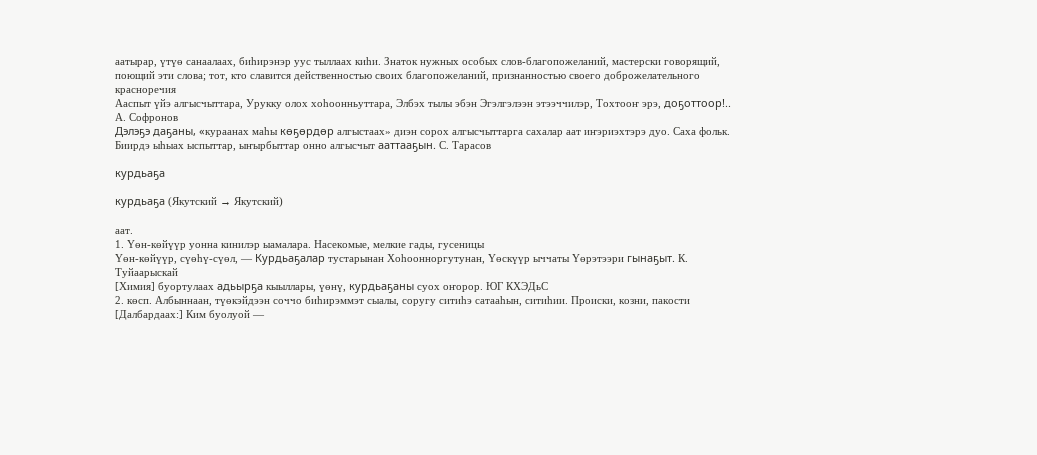аатырар, үтүө санаалаах, биһирэнэр уус тыллаах киһи. Знаток нужных особых слов-благопожеланий, мастерски говорящий, поющий эти слова; тот, кто славится действенностью своих благопожеланий, признанностью своего доброжелательного красноречия
Ааспыт үйэ алгысчыттара, Урукку олох хоһоонньуттара, Элбэх тылы эбэн Эгэлгэлээн этээччилэр, Тохтооҥ эрэ, доҕоттоор!.. А. Софронов
Дэлэҕэ даҕаны, «кураанах маһы көҕөрдөр алгыстаах» диэн сорох алгысчыттарга сахалар аат иҥэриэхтэрэ дуо. Саха фольк. Биирдэ ыһыах ыспыттар, ыҥырбыттар онно алгысчыт ааттааҕын. С. Тарасов

курдьаҕа

курдьаҕа (Якутский → Якутский)

аат.
1. Үөн-көйүүр уонна кинилэр ыамалара. Насекомые, мелкие гады, гусеницы
Үөн-көйүүр, сүөһү-сүөл, — Курдьаҕалар тустарынан Хоһоонноргутунан, Үөскүүр ыччаты Үөрэтээри гынаҕыт. К. Туйаарыскай
[Химия] буортулаах адьырҕа кыыллары, үөнү, курдьаҕаны суох оҥорор. ЮГ КХЭДьС
2. көсп. Албыннаан, түөкэйдээн соччо биһирэммэт сыалы, соругу ситиһэ сатааһын, ситиһии. Происки, козни, пакости
[Далбардаах:] Ким буолуой —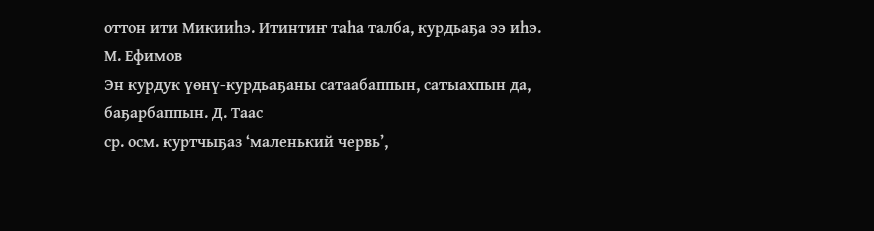оттон ити Микииһэ. Итинтиҥ таһа талба, курдьаҕа ээ иһэ. М. Ефимов
Эн курдук үөнү-курдьаҕаны сатаабаппын, сатыахпын да, баҕарбаппын. Д. Таас
ср. осм. куртчыҕаз ‘маленький червь’,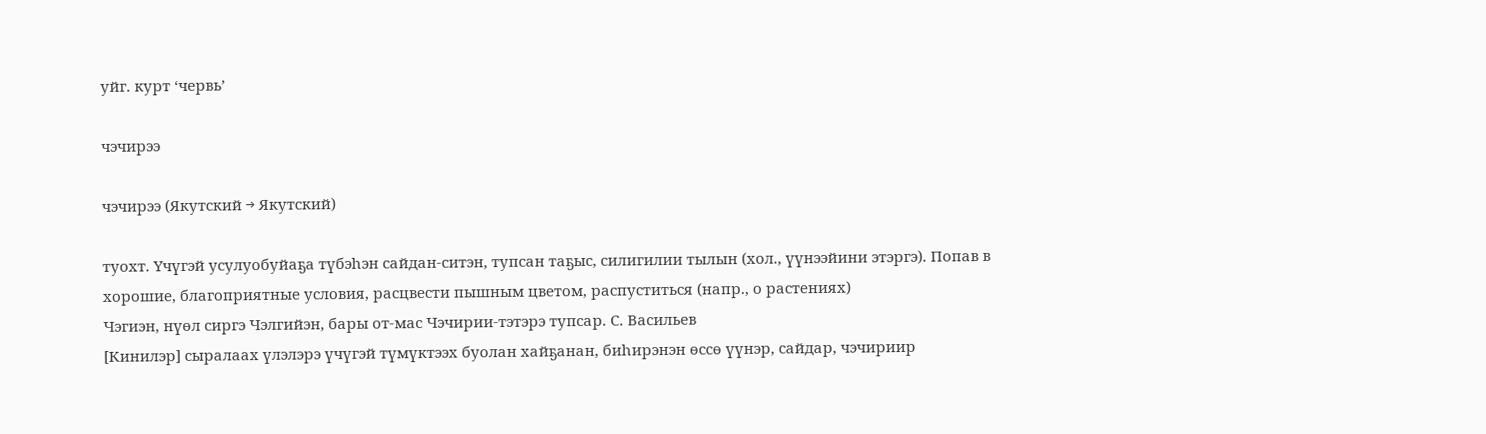уйг. курт ‘червь’

чэчирээ

чэчирээ (Якутский → Якутский)

туохт. Үчүгэй усулуобуйаҕа түбэһэн сайдан-ситэн, тупсан таҕыс, силигилии тылын (хол., үүнээйини этэргэ). Попав в хорошие, благоприятные условия, расцвести пышным цветом, распуститься (напр., о растениях)
Чэгиэн, нүөл сиргэ Чэлгийэн, бары от-мас Чэчирии-тэтэрэ тупсар. С. Васильев
[Кинилэр] сыралаах үлэлэрэ үчүгэй түмүктээх буолан хайҕанан, биһирэнэн өссө үүнэр, сайдар, чэчириир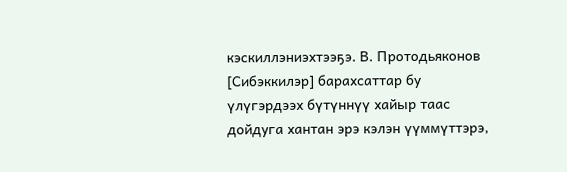кэскиллэниэхтээҕэ. В. Протодьяконов
[Сибэккилэр] барахсаттар бу үлүгэрдээх бүтүннүү хайыр таас дойдуга хантан эрэ кэлэн үүммүттэрэ,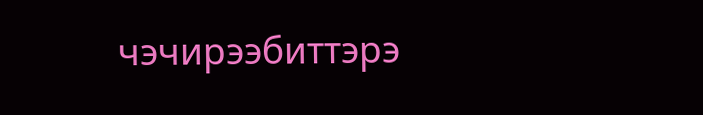чэчирээбиттэрэ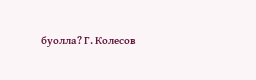буолла? Г. Колесов